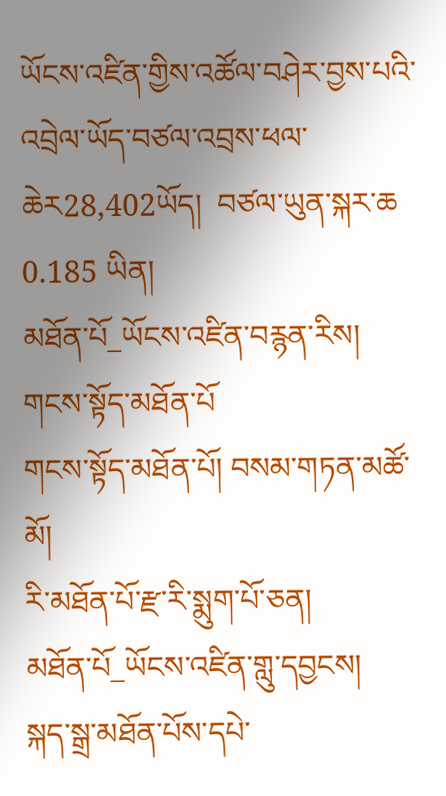ཡོངས་འཛིན་གྱིས་འཚོལ་བཤེར་བྱས་པའི་འབྲེལ་ཡོད་བཙལ་འབྲས་ཕལ་ཆེར28,402ཡོད།  བཙལ་ཡུན་སྐར་ཆ 0.185 ཡིན།
མཐོན་པོ_ཡོངས་འཛིན་བརྙན་རིས།
གངས་སྟོད་མཐོན་པོ
གངས་སྟོད་མཐོན་པོ། བསམ་གཏན་མཚོ་མོ།
རི་མཐོན་པོ་རྫ་རི་སྨུག་པོ་ཅན།
མཐོན་པོ_ཡོངས་འཛིན་གླུ་དབྱངས།
སྐད་སྒྲ་མཐོན་པོས་དཔེ་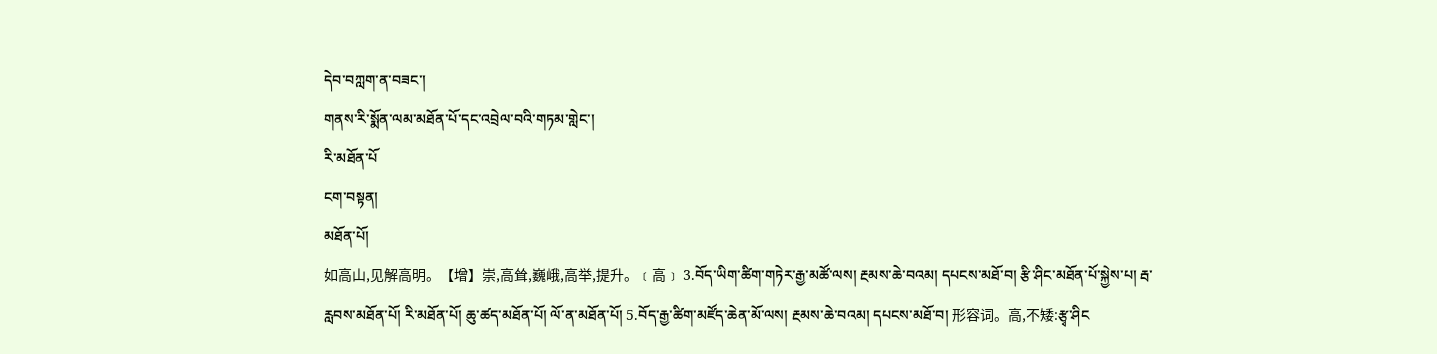དེབ་བཀླག་ན་བཟང་།
གནས་རི་སྨོན་ལམ་མཐོན་པོ་དང་འབྲེལ་བའི་གཏམ་གླེང་།
རི་མཐོན་པོ
ངག་བསྟན།
མཐོན་པོ།
如高山,见解高明。【增】崇,高耸,巍峨,高举,提升。﹝高﹞ 3.བོད་ཡིག་ཚིག་གཏེར་རྒྱ་མཚོ་ལས། རྔམས་ཆེ་བའམ། དཔངས་མཐོ་བ། རྩི་ཤིང་མཐོན་པོ་སྐྱེས་པ། རྦ་རླབས་མཐོན་པོ། རི་མཐོན་པོ། ཆུ་ཚད་མཐོན་པོ། ལོ་ན་མཐོན་པོ། 5.བོད་རྒྱ་ཚིག་མཛོད་ཆེན་མོ་ལས། རྔམས་ཆེ་བའམ། དཔངས་མཐོ་བ། 形容词。高,不矮:རྩྭ་ཤིང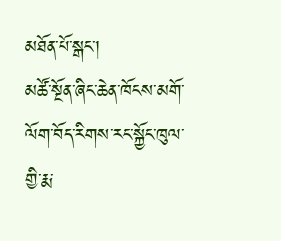མཐོན་པོ་སྒང་།
མཚོ་སྔོན་ཞིང་ཆེན་ཁོངས་མགོ་ལོག་བོད་རིགས་རང་སྐྱོང་ཁུལ་གྱི་རྨ་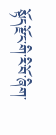སྟོད་རྫོང་གི་རི་བོ་ཞིག་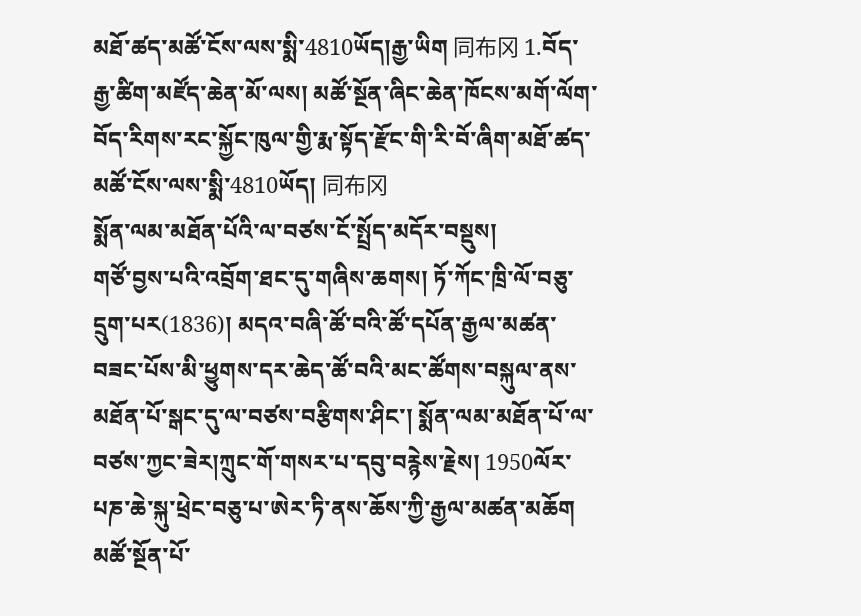མཐོ་ཚད་མཚོ་ངོས་ལས་སྨི་4810ཡོད།རྒྱ་ཡིག 同布冈 1.བོད་རྒྱ་ཚིག་མཛོད་ཆེན་མོ་ལས། མཚོ་སྔོན་ཞིང་ཆེན་ཁོངས་མགོ་ལོག་བོད་རིགས་རང་སྐྱོང་ཁུལ་གྱི་རྨ་སྟོད་རྫོང་གི་རི་བོ་ཞིག་མཐོ་ཚད་མཚོ་ངོས་ལས་སྨི་4810ཡོད། 同布冈
སྨོན་ལམ་མཐོན་པོའི་ལ་བཙས་ངོ་སྤྲོད་མདོར་བསྡུས།
གཙོ་བྱས་པའི་འབྲོག་ཐང་དུ་གཞིས་ཆགས། ཏོ་ཀོང་ཁྲི་ལོ་བཅུ་དྲུག་པར(1836)། མདའ་བཞི་ཚོ་བའི་ཚོ་དཔོན་རྒྱལ་མཚན་བཟང་པོས་མི་ཕྱུགས་དར་ཆེད་ཚོ་བའི་མང་ཚོགས་བསྐུལ་ནས་མཐོན་པོ་སྒང་དུ་ལ་བཙས་བརྩིགས་ཤིང་། སྨོན་ལམ་མཐོན་པོ་ལ་བཙས་ཀྱང་ཟེར།ཀྲུང་གོ་གསར་པ་དབུ་བརྙེས་རྗེས། 1950ལོར་པཎ་ཆེ་སྐུ་ཕྲེང་བཅུ་པ་ཨེར་ཏི་ནས་ཆོས་ཀྱི་རྒྱལ་མཚན་མཆོག
མཚོ་སྔོན་པོ་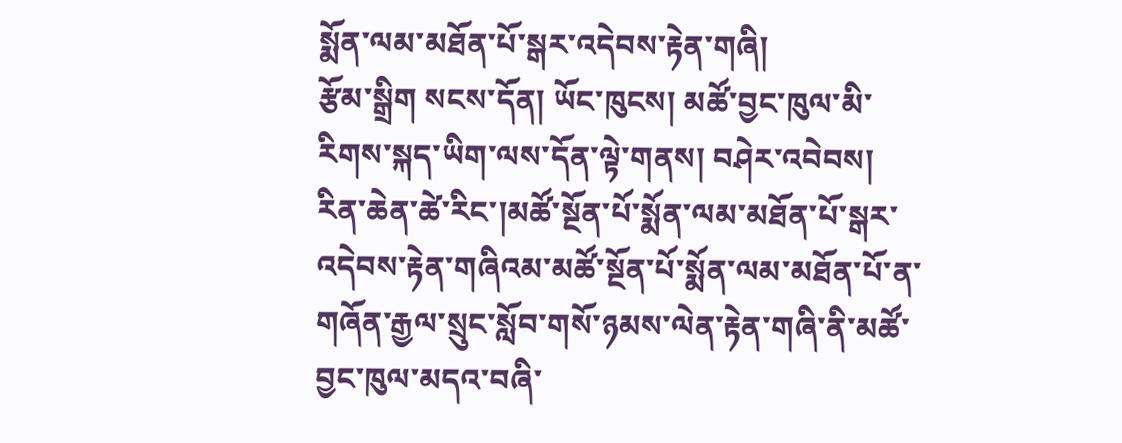སྨོན་ལམ་མཐོན་པོ་སྒར་འདེབས་རྟེན་གཞི།
རྩོམ་སྒྲིག སངས་དོན། ཡོང་ཁུངས། མཚོ་བྱང་ཁུལ་མི་རིགས་སྐད་ཡིག་ལས་དོན་ལྟེ་གནས། བཤེར་འབེབས། རིན་ཆེན་ཚེ་རིང་།མཚོ་སྔོན་པོ་སྨོན་ལམ་མཐོན་པོ་སྒར་འདེབས་རྟེན་གཞིའམ་མཚོ་སྔོན་པོ་སྨོན་ལམ་མཐོན་པོ་ན་གཞོན་རྒྱལ་སྲུང་སློབ་གསོ་ཉམས་ལེན་རྟེན་གཞི་ནི་མཚོ་བྱང་ཁུལ་མདའ་བཞི་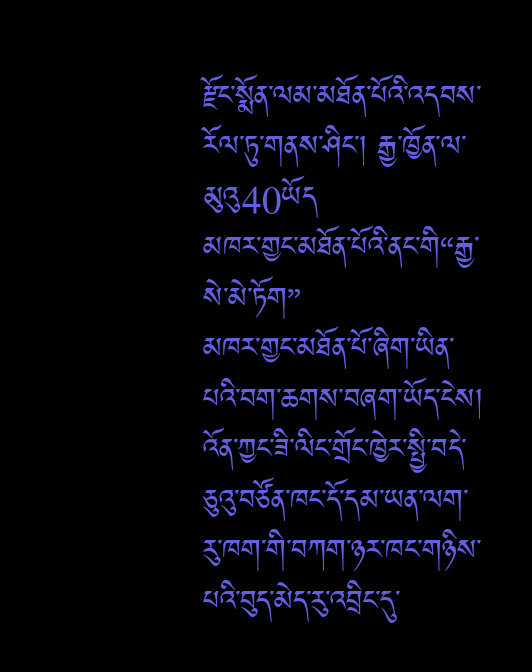རྫོང་སྨོན་ལམ་མཐོན་པོའི་འདབས་རོལ་ཏུ་གནས་ཤིང་། རྒྱ་ཁྱོན་ལ་མུའུ40ཡོད
མཁར་གྱང་མཐོན་པོའི་ནང་གི“རྒྱ་སེ་མེ་ཏོག”
མཁར་གྱང་མཐོན་པོ་ཞིག་ཡིན་པའི་བག་ཆགས་བཞག་ཡོད་ངེས། འོན་ཀྱང་ཟི་ལིང་གྲོང་ཁྱེར་སྤྱི་བདེ་ཅུའུ་བཙོན་ཁང་དོ་དམ་ཡན་ལག་རུ་ཁག་གི་བཀག་ཉར་ཁང་གཉིས་པའི་བུད་མེད་རུ་འབྲིང་དུ་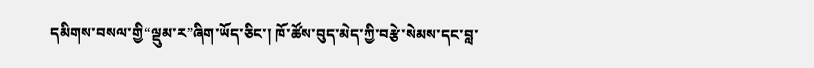དམིགས་བསལ་གྱི“ལྡུམ་ར”ཞིག་ཡོད་ཅིང་། ཁོ་ཚོས་བུད་མེད་ཀྱི་བརྩེ་སེམས་དང་བླ་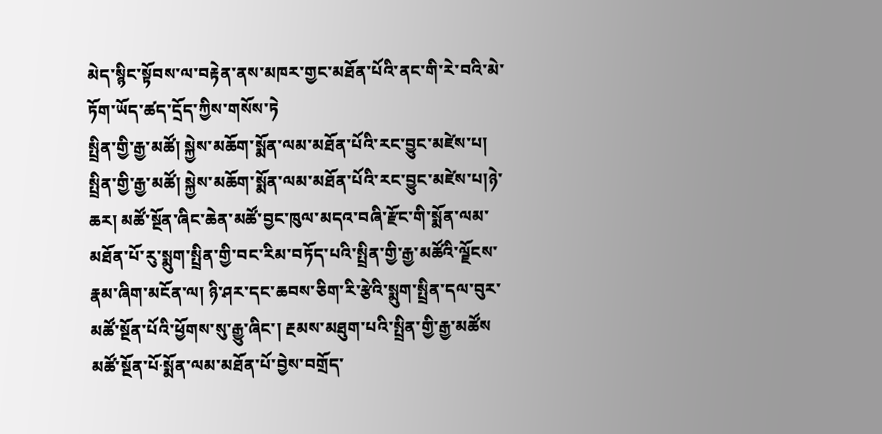མེད་སྙིང་སྟོབས་ལ་བརྟེན་ནས་མཁར་གྱང་མཐོན་པོའི་ནང་གི་རེ་བའི་མེ་ཏོག་ཡོད་ཚད་དྲོད་ཀྱིས་གསོས་ཏེ
སྤྲིན་གྱི་རྒྱ་མཚོ། སྐྱེས་མཆོག་སྨོན་ལམ་མཐོན་པོའི་རང་བྱུང་མཛེས་པ།
སྤྲིན་གྱི་རྒྱ་མཚོ། སྐྱེས་མཆོག་སྨོན་ལམ་མཐོན་པོའི་རང་བྱུང་མཛེས་པ།ཉེ་ཆར། མཚོ་སྔོན་ཞིང་ཆེན་མཚོ་བྱང་ཁུལ་མདའ་བཞི་རྫོང་གི་སྨོན་ལམ་མཐོན་པོ་རུ་སྨུག་སྤྲིན་གྱི་བང་རིམ་བཏོད་པའི་སྤྲིན་གྱི་རྒྱ་མཚོའི་ལྗོངས་རྣམ་ཞིག་མངོན་ལ། ཉི་ཤར་དང་ཆབས་ཅིག་རི་རྩེའི་སྨུག་སྤྲིན་དལ་བུར་མཚོ་སྔོན་པོའི་ཕྱོགས་སུ་རྒྱུ་ཞིང་། རྔམས་མཐུག་པའི་སྤྲིན་གྱི་རྒྱ་མཚོས
མཚོ་སྔོན་པོ·སྨོན་ལམ་མཐོན་པོ་བྱེས་བགྲོད་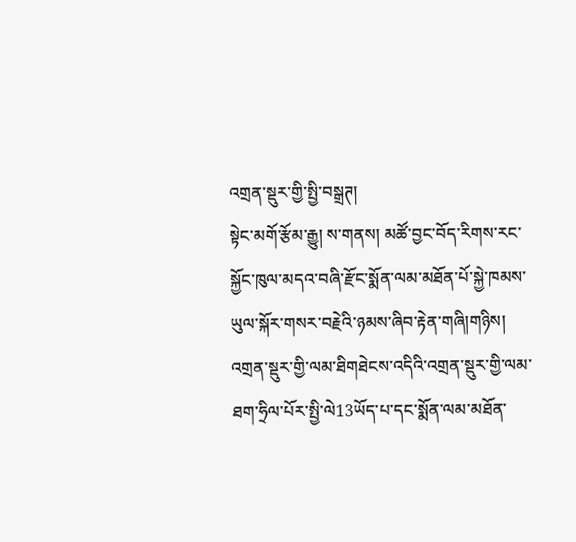འགྲན་སྡུར་གྱི་སྤྱི་བསྒྲཊ།
སྟེང་མགོ་རྩོམ་རྒྱུ། ས་གནས། མཚོ་བྱང་བོད་རིགས་རང་སྐྱོང་ཁུལ་མདའ་བཞི་རྫོང་སྨོན་ལམ་མཐོན་པོ་སྐྱེ་ཁམས་ཡུལ་སྐོར་གསར་བརྗེའི་ཉམས་ཞིབ་རྟེན་གཞི།གཉིས། འགྲན་སྡུར་གྱི་ལམ་ཐིགཐེངས་འདིའི་འགྲན་སྡུར་གྱི་ལམ་ཐག་ཧྲིལ་པོར་སྤྱི་ལེ13ཡོད་པ་དང་སྨོན་ལམ་མཐོན་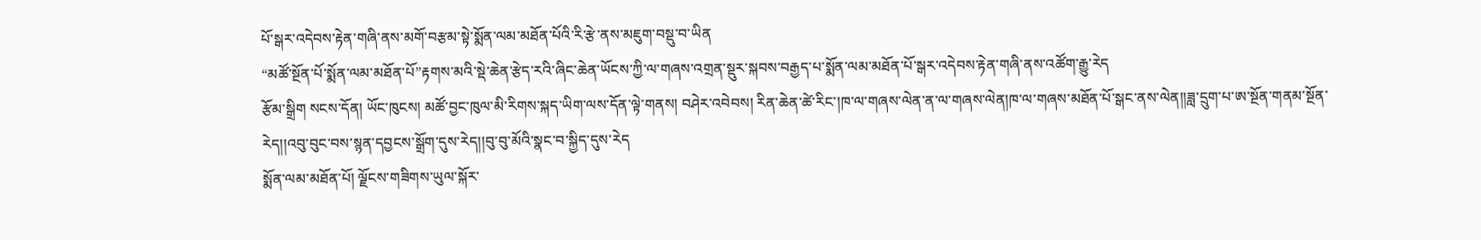པོ་སྒར་འདེབས་རྟེན་གཞི་ནས་མགོ་བརྩམ་སྟེ་སྨོན་ལམ་མཐོན་པོའི་རི་རྩེ་ནས་མཇུག་བསྡུ་བ་ཡིན
“མཚོ་སྔོན་པོ་སྨོན་ལམ་མཐོན་པོ”རྟགས་མའི་སྡེ་ཆེན་རྩེད་རའི་ཞིང་ཆེན་ཡོངས་ཀྱི་ལ་གཞས་འགྲན་སྡུར་སྐབས་བརྒྱད་པ་སྨོན་ལམ་མཐོན་པོ་སྒར་འདེབས་རྟེན་གཞི་ནས་འཚོག་རྒྱུ་རེད
རྩོམ་སྒྲིག སངས་དོན། ཡོང་ཁུངས། མཚོ་བྱང་ཁུལ་མི་རིགས་སྐད་ཡིག་ལས་དོན་ལྟེ་གནས། བཤེར་འབེབས། རིན་ཆེན་ཚེ་རིང་།ཁ་ལ་གཞས་ལེན་ན་ལ་གཞས་ལེན།ཁ་ལ་གཞས་མཐོན་པོ་སྒང་ནས་ལེན།།ཟླ་དྲུག་པ་ཨ་སྔོན་གནམ་སྔོན་རེད།།འབུ་བུང་བས་སྙན་དབྱངས་སྒྲོག་དུས་རེད།།བུ་བུ་མོའི་སྣང་བ་སྐྱིད་དུས་རེད
སྨོན་ལམ་མཐོན་པོ། ལྗོངས་གཟིགས་ཡུལ་སྐོར་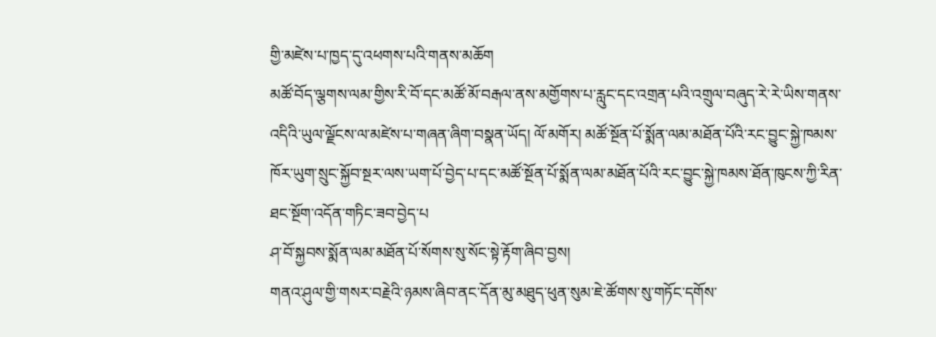གྱི་མཛེས་པ་ཁྱད་དུ་འཕགས་པའི་གནས་མཆོག
མཚོ་བོད་ལྕགས་ལམ་གྱིས་རི་བོ་དང་མཚོ་མོ་བརྒལ་ནས་མགྱོགས་པ་རླུང་དང་འགྲན་པའི་འགྲུལ་བཞུད་རེ་རེ་ཡིས་གནས་འདིའི་ཡུལ་ལྗོངས་ལ་མཛེས་པ་གཞན་ཞིག་བསྣན་ཡོད། ལོ་མགོར། མཚོ་སྔོན་པོ་སྨོན་ལམ་མཐོན་པོའི་རང་བྱུང་སྐྱེ་ཁམས་ཁོར་ཡུག་སྲུང་སྐྱོབ་སྔར་ལས་ཡག་པོ་བྱེད་པ་དང་མཚོ་སྔོན་པོ་སྨོན་ལམ་མཐོན་པོའི་རང་བྱུང་སྐྱེ་ཁམས་ཐོན་ཁུངས་ཀྱི་རིན་ཐང་སྔོག་འདོན་གཏིང་ཟབ་བྱེད་པ
ཤ་བོ་སྐྱབས་སྨོན་ལམ་མཐོན་པོ་སོགས་སུ་སོང་སྟེ་རྟོག་ཞིབ་བྱས།
གནའ་ཤུལ་གྱི་གསར་བརྗེའི་ཉམས་ཞིབ་ནང་དོན་མུ་མཐུད་ཕུན་སུམ་ཇེ་ཚོགས་སུ་གཏོང་དགོས་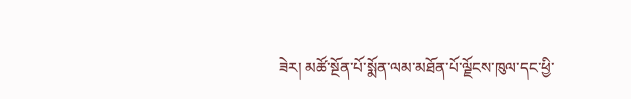ཟེར། མཚོ་སྔོན་པོ་སྨོན་ལམ་མཐོན་པོ་ལྗོངས་ཁུལ་དང་ཕྱི་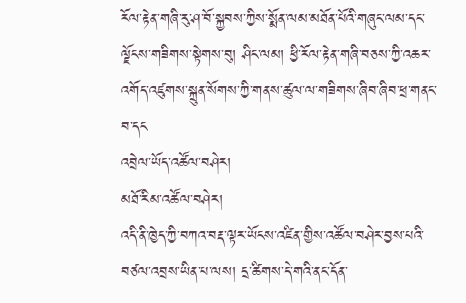རོལ་རྟེན་གཞི་རུ་ཤ་བོ་སྐྱབས་ཀྱིས་སྨོན་ལམ་མཐོན་པོའི་གཞུང་ལམ་དང་ལྗོངས་གཟིགས་སྟེགས་བུ། ཤིང་ལམ། ཕྱི་རོལ་རྟེན་གཞི་བཅས་ཀྱི་འཆར་འགོད་འཛུགས་སྐྲུན་སོགས་ཀྱི་གནས་ཚུལ་ལ་གཟིགས་ཞིབ་ཞིབ་ཕྲ་གནང་བ་དང
འབྲེལ་ཡོད་འཚོལ་བཤེར།
མཐོ་རིམ་འཚོལ་བཤེར།
འདི་ནི་ཁྱེད་ཀྱི་བཀའ་བརྡ་ལྟར་ཡོངས་འཛིན་གྱིས་འཚོལ་བཤེར་བྱས་པའི་བཙལ་འབྲས་ཡིན་པ་ལས། དྲ་ཚིགས་དེ་གའི་ནང་དོན་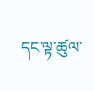དང་ལྟ་ཚུལ་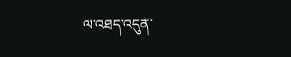ལ་འཐད་འདུན་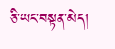ཅི་ཡང་བསྟན་མེད།